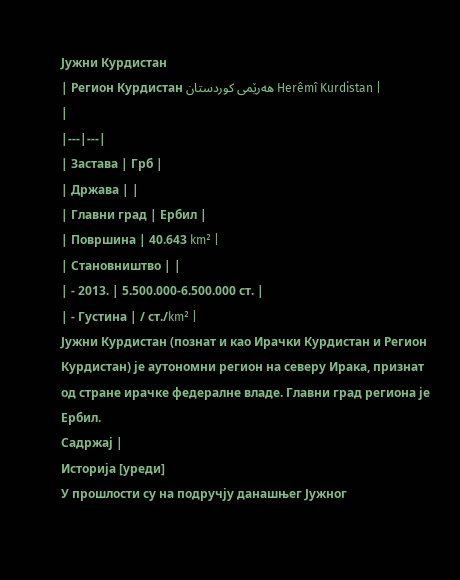Јужни Курдистан
| Регион Курдистан ھەرێمی کوردستان Herêmî Kurdistan |
|
|---|---|
| Застава | Грб |
| Држава | |
| Главни град | Ербил |
| Површина | 40.643 km² |
| Становништво | |
| - 2013. | 5.500.000-6.500.000 ст. |
| - Густина | / ст./km² |
Јужни Курдистан (познат и као Ирачки Курдистан и Регион Курдистан) је аутономни регион на северу Ирака, признат од стране ирачке федералне владе. Главни град региона је Ербил.
Садржај |
Историја [уреди]
У прошлости су на подручју данашњег Јужног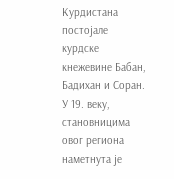Курдистана постојале курдске кнежевине Бабан, Бадихан и Соран. У 19. веку, становницима овог региона наметнута је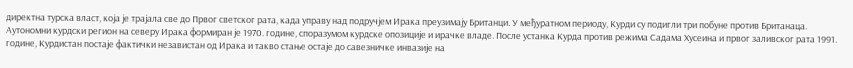директна турска власт, која је трајала све до Првог светског рата, када управу над подручјем Ирака преузимају Британци. У међуратном периоду, Курди су подигли три побуне против Британаца.
Аутономни курдски регион на северу Ирака формиран је 1970. године, споразумом курдске опозиције и ирачке владе. После устанка Курда против режима Садама Хусеина и првог заливског рата 1991. године, Курдистан постаје фактички независтан од Ирака и такво стање остаје до савезничке инвазије на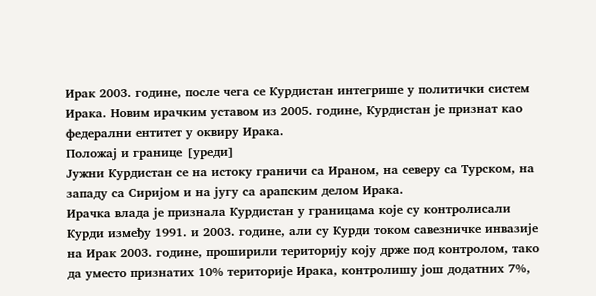Ирак 2003. године, после чега се Курдистан интегрише у политички систем Ирака. Новим ирачким уставом из 2005. године, Курдистан је признат као федерални ентитет у оквиру Ирака.
Положај и границе [уреди]
Јужни Курдистан се на истоку граничи са Ираном, на северу са Турском, на западу са Сиријом и на југу са арапским делом Ирака.
Ирачка влада је признала Курдистан у границама које су контролисали Курди између 1991. и 2003. године, али су Курди током савезничке инвазије на Ирак 2003. године, проширили територију коју држе под контролом, тако да уместо признатих 10% територије Ирака, контролишу још додатних 7%,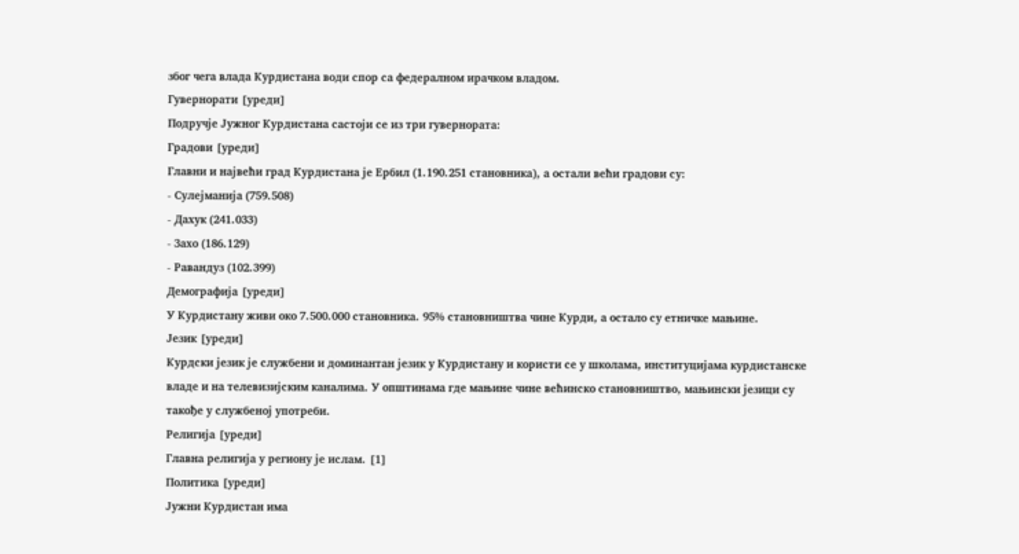због чега влада Курдистана води спор са федералном ирачком владом.
Гувернорати [уреди]
Подручје Јужног Курдистана састоји се из три гувернората:
Градови [уреди]
Главни и највећи град Курдистана је Ербил (1.190.251 становника), а остали већи градови су:
- Сулејманија (759.508)
- Дахук (241.033)
- Захо (186.129)
- Равандуз (102.399)
Демографија [уреди]
У Курдистану живи око 7.500.000 становника. 95% становништва чине Курди, а остало су етничке мањине.
Језик [уреди]
Курдски језик је службени и доминантан језик у Курдистану и користи се у школама, институцијама курдистанске владе и на телевизијским каналима. У општинама где мањине чине већинско становништво, мањински језици су такође у службеној употреби.
Религија [уреди]
Главна религија у региону је ислам. [1]
Политика [уреди]
Јужни Курдистан има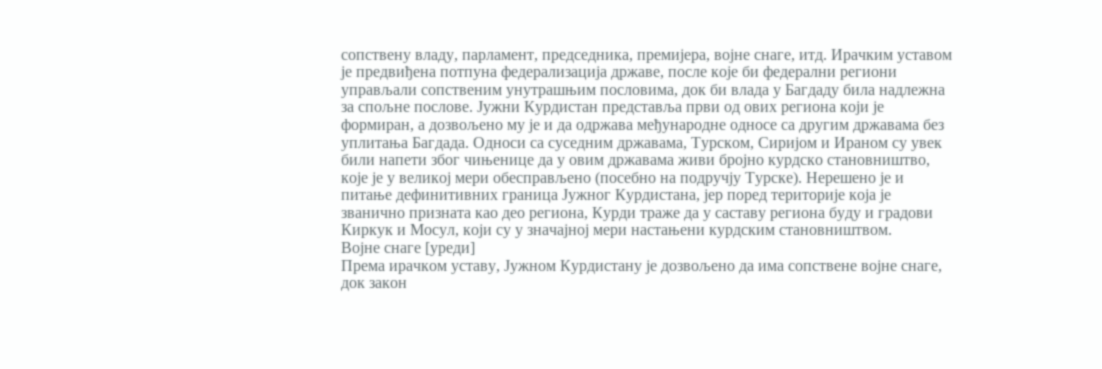сопствену владу, парламент, председника, премијера, војне снаге, итд. Ирачким уставом је предвиђена потпуна федерализација државе, после које би федерални региони управљали сопственим унутрашњим пословима, док би влада у Багдаду била надлежна за спољне послове. Јужни Курдистан представља први од ових региона који је формиран, а дозвољено му је и да одржава међународне односе са другим државама без уплитања Багдада. Односи са суседним државама, Турском, Сиријом и Ираном су увек били напети због чињенице да у овим државама живи бројно курдско становништво, које је у великој мери обесправљено (посебно на подручју Турске). Нерешено је и питање дефинитивних граница Јужног Курдистана, јер поред територије која је званично призната као део региона, Курди траже да у саставу региона буду и градови Киркук и Мосул, који су у значајној мери настањени курдским становништвом.
Војне снаге [уреди]
Према ирачком уставу, Јужном Курдистану је дозвољено да има сопствене војне снаге, док закон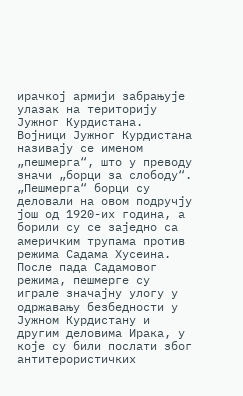ирачкој армији забрањује улазак на територију Јужног Курдистана. Војници Јужног Курдистана називају се именом „пешмерга“, што у преводу значи „борци за слободу“. „Пешмерга“ борци су деловали на овом подручју још од 1920-их година, а борили су се заједно са америчким трупама против режима Садама Хусеина. После пада Садамовог режима, пешмерге су играле значајну улогу у одржавању безбедности у Јужном Курдистану и другим деловима Ирака, у које су били послати због антитерористичких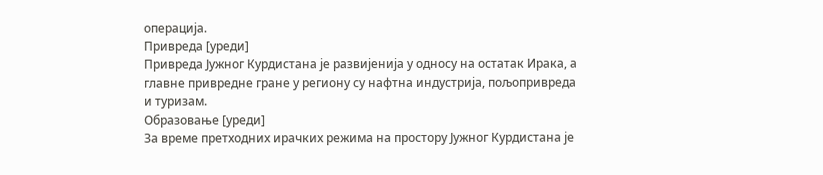операција.
Привреда [уреди]
Привреда Јужног Курдистана је развијенија у односу на остатак Ирака, а главне привредне гране у региону су нафтна индустрија, пољопривреда и туризам.
Образовање [уреди]
За време претходних ирачких режима на простору Јужног Курдистана је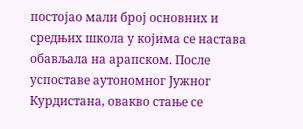постојао мали број основних и средњих школа у којима се настава обављала на арапском. После успоставе аутономног Јужног Курдистана, овакво стање се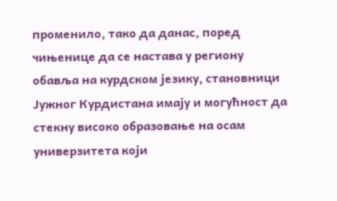променило, тако да данас, поред чињенице да се настава у региону обавља на курдском језику, становници Јужног Курдистана имају и могућност да стекну високо образовање на осам универзитета који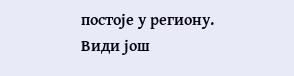постоје у региону.
Види још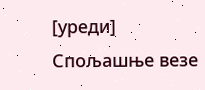[уреди]
Спољашње везе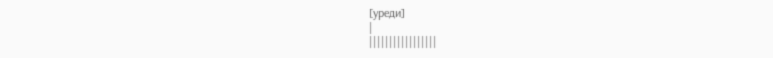[уреди]
|
|||||||||||||||||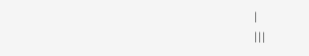|
|||